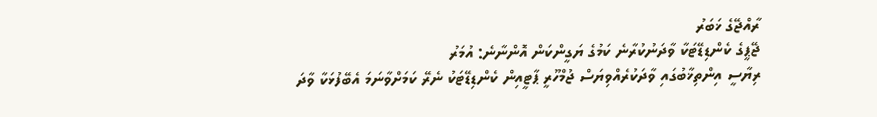ރާއްޖޭގެ ޚަބަރު
ޖޭޕީގެ ކެންޑިޑޭޓަކާ ވާދަނުކުރާނެ ކަމުގެ ޔަގީންކަން އޮންނާނެ: އުމަރު
ރިޔާސީ އިންތިޚާބުގައި ވާދަކުރެއްވިޔަސް ޖުމްހޫރީ ޕާޓީއިން ކެންޑިޑޭޓަކު ނެރޭ ކަމަށްވާނަމަ އެބޭފުޅަކާ ވާދަ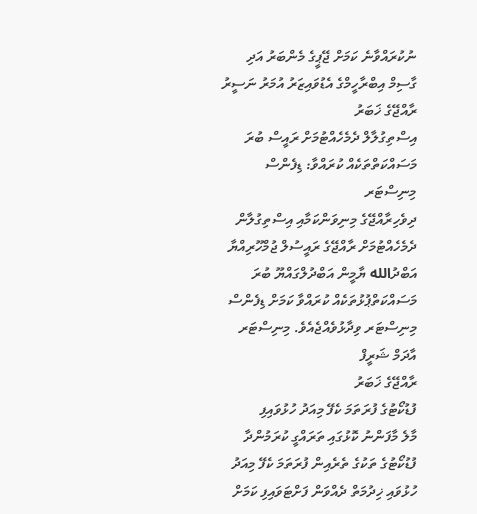ނުކުރައްވާނެ ކަމަށް ޖޭޕީގެ މެންބަރު އަދި ގާސިމް އިބްރާހީމްގެ އެޑުވައިޒަރު އުމަރު ނަސީރު
ރާއްޖޭގެ ޚަބަރު
އިސްތިގުލާލް ދެމެހެއްޓުމަށް ރައީސް ބުރަ މަސައްކަތްތަކެއް ކުރައްވާ: ޑިފެންސް މިނިސްޓަރ
ދިވެހިރާއްޖޭގެ މިނިވަންކަމާއި އިސްތިގުލާން ދެމެހެއްޓުމަށް ރާއްޖޭގެ ރައީސުލް ޖުމްހޫރިއްޔާ އަބްދުالله ޔާމީން އަބްދުލްގައްޔޫ ބުރަ މަސައްކަތްޕުޅުތަކެއް ކުރައްވާ ކަމަށް ޑިފެންސް މިނިސްޓަރ ވިދާޅުވެއްޖެއެވެ. މިނިސްޓަރ އާދަމް ޝަރީފް
ރާއްޖޭގެ ޚަބަރު
ފުޑުކޯޓުގެ ފުރަތަމަ ކެފޭ މިއަދު ހުޅުވައިފި
މާލެ މާފަންނު ކޮޅުގައި ތަރައްގީ ކުރަމުންދާ ފުޑުކޯޓުގެ ތަކުގެ ތެރެއިން ފުރަތަމަ ކެފޭ މިއަދު ހުޅުވައި ޚިދުމަތް ދެއްވަން ފަށްޓަވައިފި ކަމަށް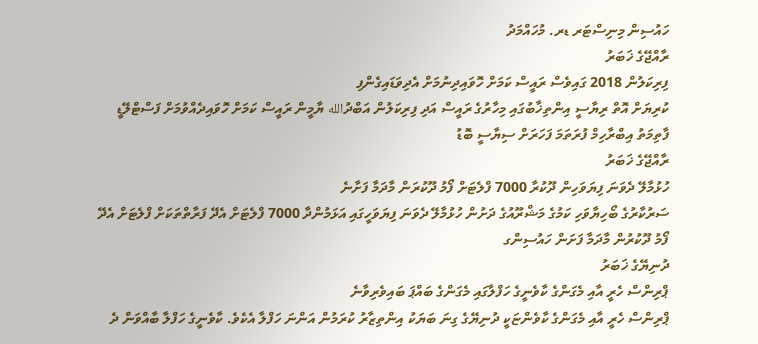ހައުސިން މިނިސްޓަރ ޑރ. މުހައްމަދު
ރާއްޖޭގެ ޚަބަރު
ފިރިކަލުން 2018 ގައިވެސް ރައީސް ކަމަށް ހޮވައިދިނުމަށް އެދިވަޑައިގެންފި
ކުރިޔަށް އޮތް ރިޔާސީ އިންތިޚާބުގައި މިހާރުގެ ރައީސް އަދި ފިރިކަލުން އަބްދުالله ޔާމީން ރައީސް ކަމަށް ހޮވައިދެއްވުމަށް ފަސްޓްލޭޑީ ފާތިމަތު އިބްރާހިމް ފުރަތަމަ ފަހަރަށް ސިޔާސީ ބޮޑު
ރާއްޖޭގެ ޚަބަރު
ހުޅުމާލޭ ދެވަނަ ފިޔަވަހިން ދޫކުރާ 7000 ފްލެޓަށް ފޯމު ދޫކުރަން މާދަމާ ފަށާނެ
ސަރުކާރުގެ ބޯހިޔާވަހި ކަމުގެ މަޝްރޫއުގެ ދަށުން ހުޅުމާލޭ ދެވަނަ ފިޔަވަހީގައި އަޅަމުންދާ 7000 ފްލެޓަށް އެދޭ ފަރާތްތަކަށް ފްލެޓަށް އެދޭ ފޯމު ދޫކުރުން މާދަމާ ފަށަން ހައުސިންގ
ދުނިޔޭގެ ޚަބަރު
ޕްރިންސް ހެރީ އާއި މެގަންގެ ކާވެނީގެ ހަފްލާގައި މެގަންގެ ބައްޕަ ބައިވެރިވާނެ
ޕްރިންސް ހެރީ އާއި މެގަންގެ ކާވެންޏަކީ ދުނިޔޭގެ ގިނަ ބަޔަކު އިންތިޒާރު ކުރަމުން އަންނަ ހަފްލާ އެކެވެ. ކާވެނީގެ ހަފްލާ ބާއްވަން ދެ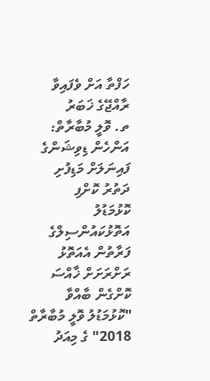ހަފްތާ އަށް ވެފައިވާ
ރާއްޖޭގެ ޚަބަރު
ތ. ވޮލީ މުބާރާތް: އަންހެން ޑިވިޝަންގެ ފައިނަލަށް މަޑިފުށި ދަތުރު ކޮށްފި
ކޮޅުމަޑުލު އަތޮޅުކައުންސިލްގެ ފަރާތުން އެއަތޮޅު ރަށްރަށަށް ޚާއްސަ ކޮށްގެން ބާއްވާ "ކޮޅުމަޑުލު ވޮލީ މުބާރާތް 2018" ގެ މިއަދު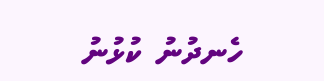ހެނދުނު  ކުޅުނު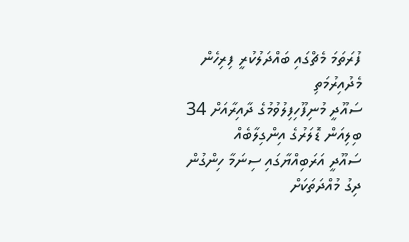ފުރަތަމަ މެޗްގައި ބައްދަލުކުރީ ފިރިހެން
މެދުއިރުމަތި
ސައޫދީ މުނިފޫހިފިލުވުމުގެ ދާއިރާއަށް 34 ބިލިއަން ޑޮލަރުގެ އިންގިލާބެއް
ސައޫދީ އަރަބިއްޔާގައި ސިނަމާ ހިންގުން ދިގު މުއްދަތަކަށް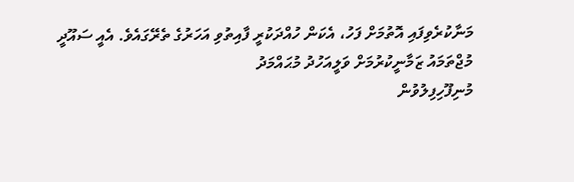މަނާކުރެވިފައި އޮތުމަށް ފަހު، އެކަން ހުއްދަކުރީ ފާއިތުވި އަހަރުގެ ތެރޭގައެވެ. އެއީ ސައޫދީ މުޖްތަމައު ޒަމާނީކުރުމަށް ވަލީއަހުދު މުޙައްމަދު
މުނިފޫހިފިލުވުން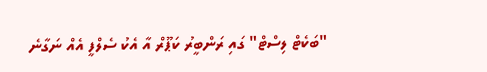"ބަކެޓް ލިސްޓް" ގައި ރަންބީރު ކަޕޫރް އާ އެކު ސެލްފީ އެއް ނަގާނެ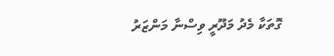ގޮތަކާ މެދު މަދޫރީ ވިސްނާ މަންޒަރު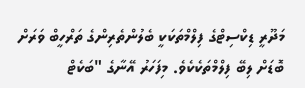މަދޫރީ ޑިކްސިޓްގެ ފިލްމްތަކަކީ ބެލުންތެރިންގެ ތަރްހީބް ވަރަށް ބޮޑަށް ލިބޭ ފިލްމްތަކެކެވެ. މިފަހަރު އޭނާގެ "ބަކެޓް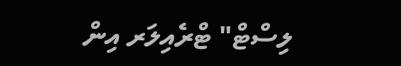ލިސްޓް" ޓްރެއިލަރ އިން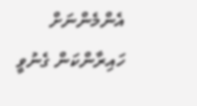އެންމެންނަށް ހައިރާންކަން ގެނުވީ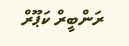ރަންބީރް ކަޕޫރް